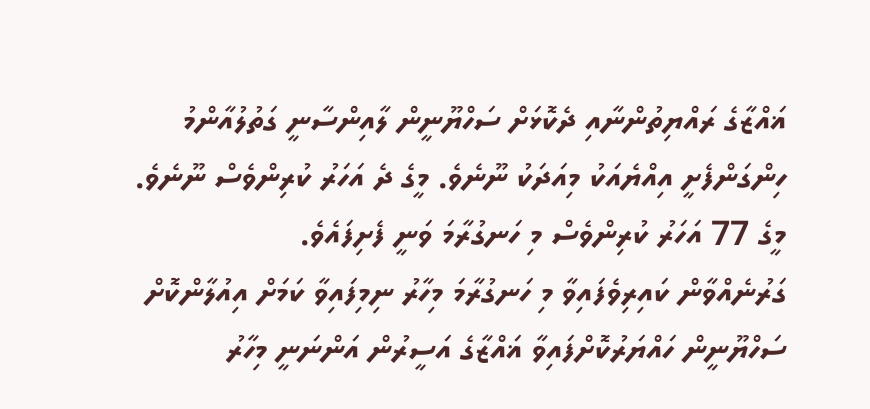ޣައްޒާގެ ރައްޔިތުންނާއި ދެކޮޅަށް ސަހްޔޫނީން ލާއިންސާނީ ގަތުލުއާންމު ހިންގަންފެށީ އިއްޔެއަކު މިއަދަކު ނޫނެވެ. މީގެ ދެ އަހަރު ކުރިންވެސް ނޫނެވެ. މީގެ 77 އަހަރު ކުރިންވެސް މި ހަނގުރާމަ ވަނީ ފެށިފައެވެ.
ގަރުނެއްވާން ކައިރިވެފައިވާ މި ހަނގުރާމަ މިހާރު ނިމިފައިވާ ކަމަށް އިއުލާންކޮށް ސަހްޔޫނީން ހައްޔަރުކޮށްފައިވާ ޣައްޒާގެ އަސީރުން އަންނަނީ މިހާރު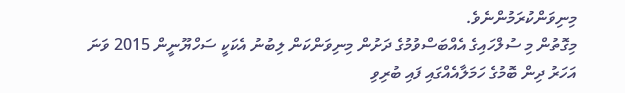މިނިވަންކުރަމުންނެވެ.
މިގޮތުން މި ސުލްހައިގެ އެއްބަސްވުމުގެ ދަށުން މިނިވަންކަން ލިބުނު އެކަކީ ސަހްޔޫނީން 2015 ވަނަ އަހަރު ދިން ބޮމުގެ ހަމަލާއެއްގައި ފައި ބުރިވި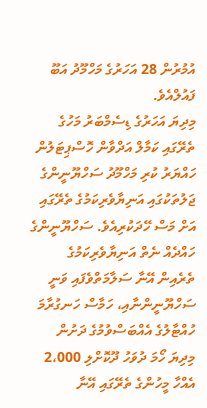އުމުރުން 28 އަހަރުގެ މަހްމޫދު އަބޫ ފައުލްއެވެ.
މިދިޔަ އަހަރުގެ ޑިސެމްބަރު މަހުގެ ތެރޭގައި ކަމާލް އަދްވާން ހޮސްޕިޓަލުން ހައްޔަރު ކުރި މަހްމޫދު ސަހްޔޫނީންގެ ޖަލުތަކުގައި އަނިޔާވެރިކަމުގެ ތެރޭގައި އަށް މަސް ހޭދަކުރިއެވެ. ސަހްޔޫނީންގެ ހައްދެއް ނެތް އަނިޔާވެރިކަމުގެ ތެރެއިން އޭނާ ސަލާމަތްވެފައި ވަނީ ސަހްޔޫނީންނާއި، ހަމާސް ހަނގުރާމަ ހުއްޓާލުގެ އެއްބަސްވުމުގެ ދަށުން މިދިޔަ ހޯމަ ދުވަހު ދޫކޮށްލި 2،000 އެއްހާ މީހުންގެ ތެރޭގައި އޭނާ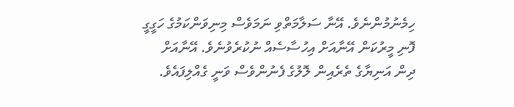ހިމެނުމުންނެވެ. އޭނާ ސަލާމަތްވި ނަމަވެސް މިނިވަންކަމުގެ ހަގީގީ ފޮނި މީރުކަން އޭނާއަށް އިހުސާސެއް ނުކުރެވުނެވެ. އޭނާއަށް ދިން އަނިޔާގެ ތެރެއިން ލޮލުގެ ފެނުންވެސް ވަނީ ގެއްލިފައެވެ.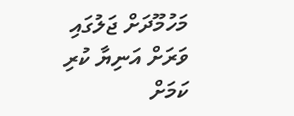މަހުމޫދަށް ޖަލުގައި ވަރަށް އަނިޔާ ކުރި ކަމަށް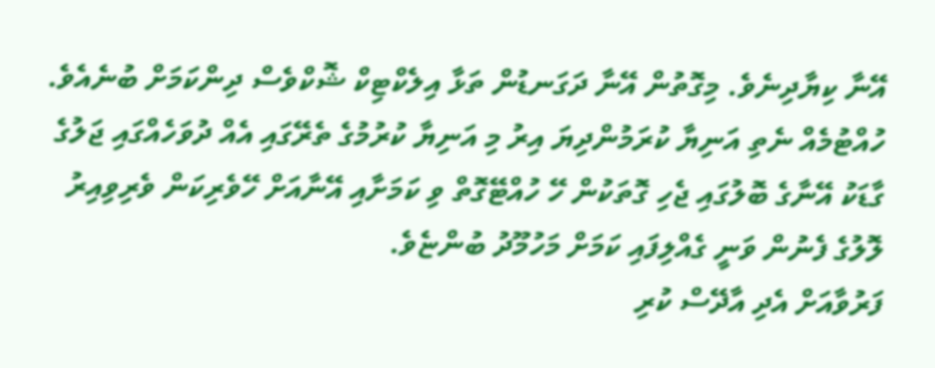އޭނާ ކިޔާދިނެވެ. މިގޮތުން އޭނާ ދަގަނޑުން ތަޅާ އިލެކްޓިކް ޝޮކްވެސް ދިންކަމަށް ބުނެއެވެ.
ހުއްޓުމެއް ނެތި އަނިޔާ ކުރަމުންދިޔަ އިރު މި އަނިޔާ ކުރުމުގެ ތެރޭގައި އެއް ދުވަހެއްގައި ޖަލުގެ ގާޑަކު އޭނާގެ ބޮލުގައި ޖެހި ގޮތަކުން ހޭ ހުއްޓޭގޮތް ވި ކަމަށާއި އޭނާއަށް ހޭވެރިކަން ވެރިވިއިރު ލޮލުގެ ފެނުން ވަނީ ގެއްލިފައި ކަމަށް މަހުމޫދު ބުންޏެވެ.
ފަރުވާއަށް އެދި އާދޭސް ކުރި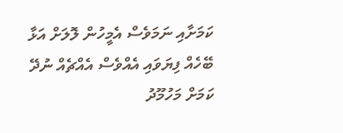ކަމަށާއި ނަމަވެސް އެމީހުން ލޮލަށް އަޅާ ބޭހެއް ފިޔަވައި އެއްވެސް އެއްޗެއް ނުދޭ ކަމަށް މަހުމޫދު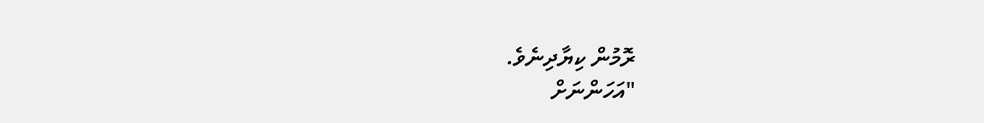ރޮމުން ކިޔާދިނެވެ.
"އަހަންނަށް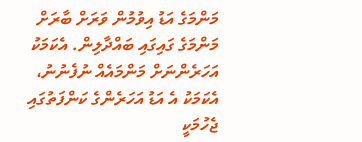މަންމަގެ އަޑު އިވުމުން ވަރަށް ބާރަށް މަންމަގެ ގައިގައި ބައްދާލިން. އެކަމަކު އަހަރެންނަށް މަންމައެއް ނުފެނުނު، އެކަމަކު އެ އަޑު އަހަރެންގެ ކަންފަތުގައި ޖެހުމަކީ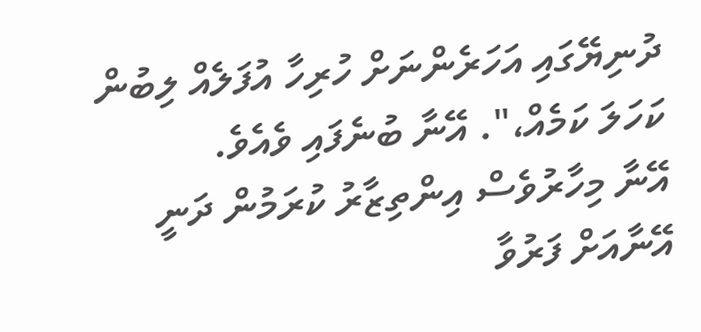ދުނިޔޭގައި އަހަރެންނަށް ހުރިހާ އުފަލެއް ލިބުން ކަހަލަ ކަމެއް،". އޭނާ ބުނެފައި ވެއެވެ.
އޭނާ މިހާރުވެސް އިންތިޒާރު ކުރަމުން ދަނީ އޭނާއަށް ފަރުވާ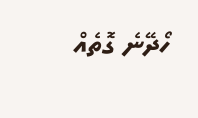ހޯދޭނެ ގޮތެއް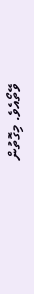ވޭތޯއެވެ. މިގޮތުން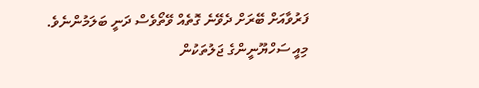ފަރުވާއަށް ބޭރަށް ދެވޭނެ ގޮތެއް ވޭތޯވެސް ދަނީ ބަލަމުންނެވެ.
މިއީ ސަހްޔޫނީންގެ ޖަލުތަކުން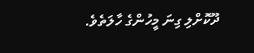ދޫކޮށްލި ގިނަ މީހުންގެ ހާލަތެވެ.